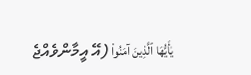يٰأَيُّهَا ٱلَّذِينَ آمَنُواْ (އޭ އީމާންވެއްޖެ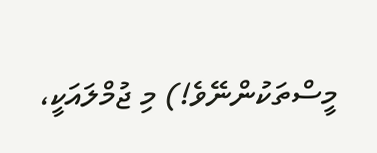މީސްތަކުންނޭވެ!) މި ޖުމްލައަކީ،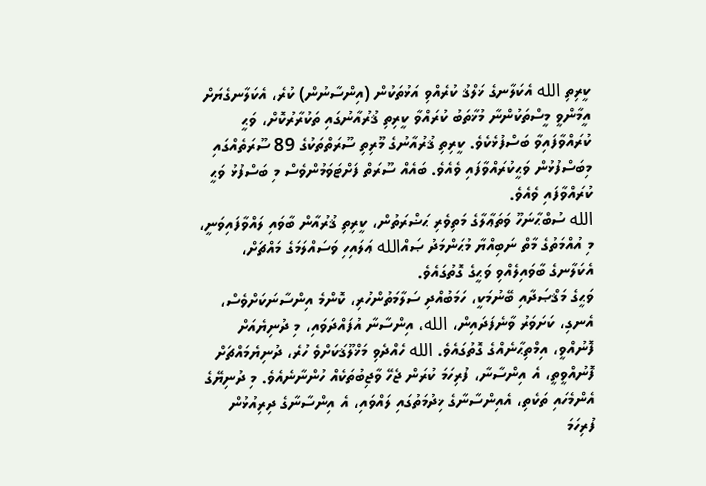ކީރިތި الله އެކަލާނގެ ޚަލްޤު ކުރެއްވި އަޅުތަކުން (އިންސާނުން) ކުރެ، އެކަލާނގެޔަށް އީމާންވީ މީސްތަކުންނާ މުޚާތަބު ކުރައްވާ ކީރިތި ޤުރުއާނުގައި ތަކުރާރުކޮށް، ވަޙީ ކުރައްވާފައިވާ ބަސްފުޅެކެވެ. ކީރިތި ޤުރުއާނުގެ މޫރިތި ސޫރަތްތަކުގެ 89 ސޫރަތެއްގައި މިބަސްފުޅުން ވަޙީކުރައްވާފައި ވެއެވެ. ބައެއް ސޫރަތް ފަށްޓަވަމުންވެސް މި ބަސްފުޅު ވަޙީ ކުރައްވާފައި ވެއެވެ.
الله ސުބްޙާނަހޫ ވަތަޢާލާގެ މަތިވެރި ޙަޟްރަތުން، ކީރިތި ޤުރުއާން ބާވައި ލައްވާފައިވަނީ، މި އުއްމަތުގެ މާތް ނަބިއްޔާ މުޙަންމަދު ޞައްالله ޢަލައިހި ވަސައްލަމަގެ މައްޗަށް، އެކަލާނގެ ބާވައިލެއްވި ވަޙީގެ ގޮތުގައެވެ.
ވަޙީގެ މަޤްޞަދާއި ބޭނުމަކީ، ހަމަބުއްދި ސަލާމަތުންހުރި، ކޮންމެ އިންސާނަކަށްވެސް، އެނގި، ކަށަވަރު ވާނެފަދައިން، الله، އިންސާނާ އުފައްދަވައި، މި ދުނިޔެއަށް ފޮނުއްވީ، އިމްތިޙާނެއްގެ ގޮތުގައެވެ. الله ހެއްދެވި މަޚްލޫޤަކަށްވެ ހުރެ، ދުނިޔެމައްޗަށް ފޮނުއްވީތީ، އެ އިންސާނާ، ފުރިހަމަ ކުރަން ޖެހޭ ވާޖިބުތަކެއް ހުންނާނެއެވެ. މި ދުނިޔޭގެ އެންމެހައި ތަކެތި، އެއިންސާނާގެ ޚިދުމަތުގައި ލައްވައި، އެ އިންސާނާގެ ދިރިއުޅުން ފުރިހަމަ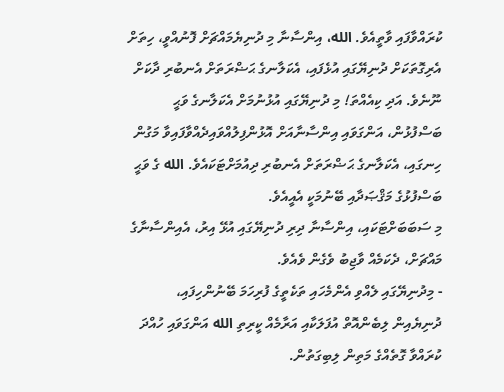ކުރައްވާފައި ވާތީއެވެ. الله، އިންސާނާ މި ދުނިޔެމައްޗަށް ފޮނުއްވީ، ހިތަށް އެރިގޮތަކަށް ދުނިޔޭގައި އުޅެފައި، އެކަލާނގެ ޙަޟްރަތަށް އެނބުރި ދާކަށް ނޫނެވެ. އަދި ކިއެއްތަ! މި ދުނިޔޭގައި އުޅުނުމަށް އެކަލާނގެ ވަޙީ ބަސްފުޅުން، އަންގަވައި އިންސާނާއަށް އޮޅުންފިލުއްވައިދެއްވާފައިވާ މަގުން ހިނގައި، އެކަލާނގެ ޙަޟްރަތަށް އެނބުރި ދިއުމަށްޓަކައެވެ. الله ގެ ވަޙީ ބަސްފުޅުގެ މަޤްޞަދާއި ބޭނުމަކީ އެއީއެވެ.
މި ސަބަބަށްޓަކައި، އިންސާނާ ދިރި ދުނިޔޭގައި އުޅޭ އިރު، އެއިންސާނާގެ މައްޗަށް، ދެކަމެއް ވާޖިބު ވެގެން ވެއެވެ.
- މިދުނިޔޭގައި ލެއްވި އެންމެހައި ތަކެތީގެ ފުރިހަމަ ބޭނުންހިފައި، ދުނިޔެއިން ލިބެންއޮތް އުފަލަކާއި އަރާމެއް ކީރިތި الله އަންގަވައި ހުއްދަ ކުރައްވާ ގޮތެއްގެ މަތިން ލިބިގަތުން.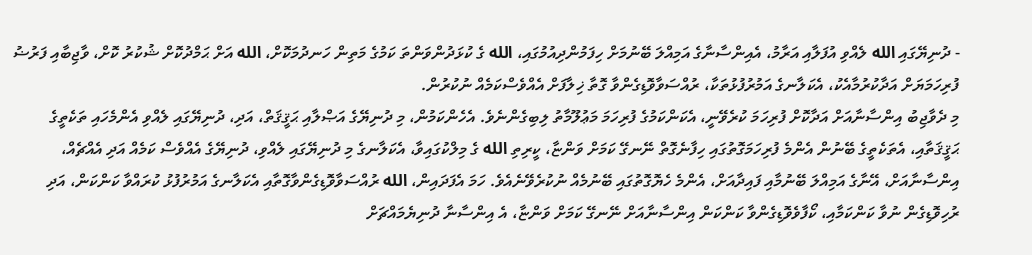- ދުނިޔޭގައި الله ލެއްވި އުފަލާއި އަރާމު، އެއިންސާނާގެ އަމިއްލަ ބޭނުމަށް ހިފަމުންދިއުމުގައި، الله ގެ ކުޅަދުންވަންތަ ކަމުގެ މަތިން ހަނދުމަކޮށް، الله އަށް ޙަމްދުކޮށް ޝުކުރު ކޮށް، ވާޖިބާއި ފަރުޟު ފުރިހަމަޔަށް އަދާކުރުމާއެކު، އެކަލާނގެ އަމުރުފުޅުތަކާ، ރުއްސަވާވޮޑިގެންވާ ގޮތާ ޚިލާފަށް އެއްވެސްކަމެއް ނުކުރުން.
މި ދެވާޖިބު އިންސާނާއަށް އަދާކޮށް ފުރިހަމަ ކުރެވޭނީ، އެކަންކަމުގެ ފުރިހަމަ މަޢުލޫމާތު ލިބިގެންނެވެ. އެހެންކަމުން، މި ދުނިޔޭގެ އަޞްލާއި ޙަޤީޤަތް، އަދި، ދުނިޔޭގައި ލެއްވި އެންމެހައި ތަކެތީގެ ޙަޤީޤަތާއި، އެތަކެތީގެ ބޭނުން އެންމެ ފުރިހަމަގޮތުގައި ހިފާނެގޮތް ނޭނގޭ ކަމަށް ވަންޏާ، ކީރިތި الله ގެ މިލްކުގައިވާ، އެކަލާނގެ މި ދުނިޔޭގައި ލެއްވި، ދުނިޔޭގެ އެއްވެސް ކަމެއް އަދި އެއްޗެއް، އިންސާނާއަށް، އޭނާގެ އަމިއްލަ ބޭނުމާއި ފައިދާއަށް، އެންމެ ހެޔޮގޮތުގައި ބޭނުމެއް ނުކުރެވޭނެއެވެ. ހަމަ އެފަދައިން، الله ރުއްސަވާވޮޑިގެންވާގޮތާއި އެކަލާނގެ އަމުރުފުޅު ކުރައްވާ ކަންކަން، އަދި ރުހިވޮޑިގެން ނުވާ ކަންކަމާއި، ކޯފާވެވޮޑިގެންވާ ކަންކަން އިންސާނާއަށް ނޭނގޭ ކަމަށް ވަންޏާ، އެ އިންސާނާ ދުނިޔެމައްޗަށް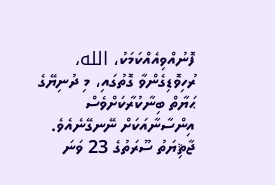ފޮނުއްވިއެއްކަމަކު، الله، ރުހިވޮޑިގެންވާ ގޮތުގައި، މި ދުނިޔޭގެ ޙަޔާތް ބިނާކުރާކަށްވެސް އިންސާނާއަކަށް ނޭނގޭނެއެވެ.
ޖާޘިޔަތު ސޫރަތުގެ 23 ވަނަ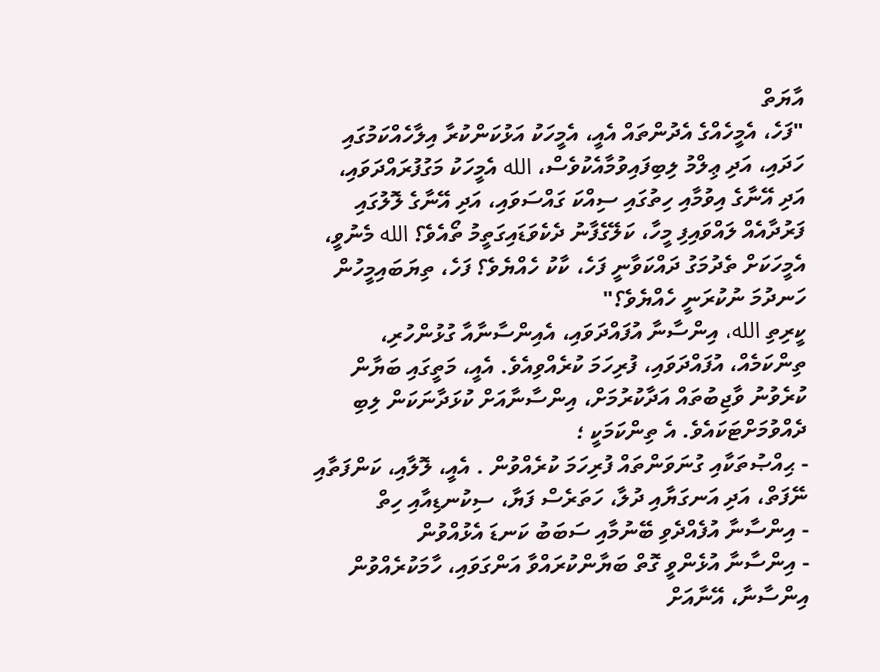އާޔަތް
"ފަހެ، އެމީހެއްގެ އެދުންތައް އެއީ، އެމީހަކު އަޅުކަންކުރާ އިލާހެއްކަމުގައި ހަދައި، އަދި ޢިލްމު ލިބިފައިވުމާއެކުވެސް، الله އެމީހަކު މަގުފުރައްދަވައި، އަދި އޭނާގެ އިވުމާއި ހިތުގައި ސިއްކަ ގައްސަވައި، އަދި އޭނާގެ ލޮލުގައި ފަރުދާއެއް ލައްވައިފި މީހާ، ކަލޭގެފާނު ދެކެވަޑައިގަތީމު ތޯއެވެ؟ الله މެނުވީ، އެމީހަކަށް ތެދުމަގު ދައްކަވާނީ ފަހެ، ކާކު ހެއްޔެވެ؟ ފަހެ، ތިޔަބައިމީހުން ހަނދުމަ ނުކުރަނީ ހެއްޔެވެ؟"
ކީރިތި الله، އިންސާނާ އުފައްދަވައި، އެއިންސާނާއާ ގުޅުންހުރި، ތިންކަމެއް، އުފައްދަވައި، ފުރިހަމަ ކުރެއްވިއެވެ. އެއީ، މަތީގައި ބަޔާން ކުރެވުނު ވާޖިބުތައް އަދާކުރުމަށް، އިންސާނާއަށް ކުޅަދާނަކަން ލިބި ދެއްވުމަށްޓަކައެވެ. އެ ތިންކަމަކީ ؛
- ޙިއްޞުތަކާއި ގުނަވަންތައް ފުރިހަމަ ކުރެއްވުން . އެއީ، ލޮލާއި، ކަންފަތާއި ނޭފަތް، އަދި އަނގަޔާއި ދުލާ، ހަތަރެސް ފަޔާ، ސިކުނޑިއާއި ހިތް
- އިންސާނާ އުފެއްދެވި ބޭނުމާއި ސަބަބު ކަނޑަ އެޅުއްވުން
- އިންސާނާ އުޅެންވީ ގޮތް ބަޔާންކުރައްވާ އަންގަވައި، ހާމަކުރެއްވުން
އިންސާނާ، އޭނާއަށް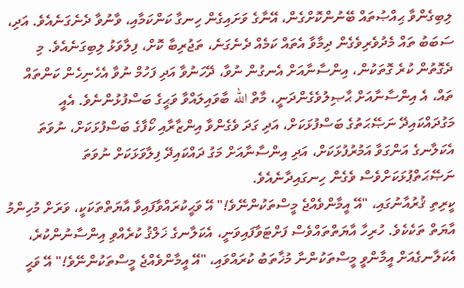ލިބިގެންވާ ޙިއްޞުތައް ބޭނުންކޮށްގެން، އޭނާގެ ވަށައިގެން ހިނގާ ކަންކަމާއި، ވާނުވާ ދެނެގަނެއެވެ. އަދި، ސަބަބު ތައް މެދުވެރިވެގެން ދިމާވާ އެތައް ކަމެއް ދެނެގަނެ، ތަޖުރިބާ ކޮށް، ފިލާވަޅު ލިބިގަނެއެވެ. މި ދެގޮތުން ކުރެ ގޮތަކުން، އިންސާނާއަށް އެނގުން ނުވާ، ދޭހަނުވާ އަދި ފަހުމް ނުވާ އެހެނިހެން ކަންތައް ތައް، އެ އިންސާނާއަށް ޙާޞިލުވެގެންދަނީ، މާތް الله ބާވައިލައްވާ ވަޙީގެ ބަސްފުޅުންނެވެ. އެއީ މަގުދައްކައިދޭ ނަޞޭޙަތުގެ ބަސްފުޅަކަށް، އަދި ގަދަ ވެގެންވާ އިންޒާރާއި ކޯފާގެ ބަސްފުޅަކަށް، ނުވަތަ އެކަލާނގެ އަންގަވާ އަމުރުފުޅަކަށް، އަދި އިންސާނާއަށް މަގު ދައްކައިދޭ ފިލާވަޅަކަށް ނުވަތަ ނަޞޭޙަތްޕުޅަކަށްވެސް ވެގެން ހިނގައިދާނެއެވެ.
ކީރިތި ޤުރުއާނުގައި، "އޭ އީމާންވެއްޖެ މީސްތަކުންނޭވެ!" އޭ ވަޙީކުރައްވާފައިވާ އާޔަތްތަކަކީ، ވަރަށް މުހިންމު އާޔަތް ތަކެކެވެ. ހުރިހާ އާޔަތްތައްވެސް ފަށްޓަވާފައިވަނީ، އެކަލާނގެ ޚަލްޤު ކުރެއްވި އިންސާނުންކުރެ، އެކަލާނގެއަށް އީމާންވީ މީސްތަކުންނާ މުޚާތަބު ކުރައްވައި، "އޭ އީމާންވެއްޖެ މީސްތަކުންނޭވެ!" އޭ ވަޙީ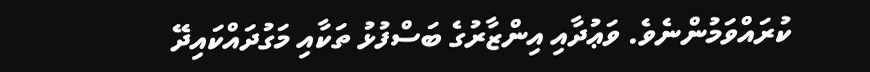ކުރައްވަމުންނެވެ. ވަޢުދާއި އިންޒާރުގެ ބަސްފުޅު ތަކާއި މަގުދައްކައިދޭ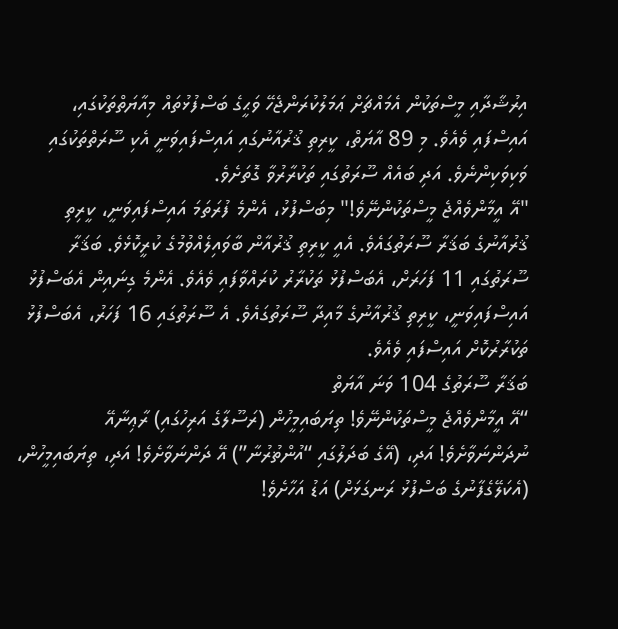އިރުޝާދާއި މީސްތަކުން އެމައްޗަށް ޢަމަލުކުރަންޖެހޭ ވަޙީގެ ބަސްފުޅުތައް މިއާޔަތްތަކުގައި، އައިސްފައި ވެއެވެ. މި 89 އާޔަތް، ކީރިތި ޤުރުއާނުގައި އައިސްފައިވަނީ އެކި ސޫރަތްތަކުގައި ވަކިވަކިންނެވެ. އަދި ބައެއް ސޫރަތުގައި ތަކުރާރުވާ ގޮތަށެވެ.
"އޭ އީމާންވެއްޖެ މީސްތަކުންނޭވެ!" މިބަސްފުޅު، އެންމެ ފުރަތަމަ އައިސްފައިވަނީ، ކީރިތި ޤުރުއާނުގެ ބަޤަރާ ސޫރަތުގައެވެ. އެއީ ކީރިތި ޤުރުއާން ބާވައިލެއްވުމުގެ ކުރީކޮޅެވެ. ބަޤަރާ ސޫރަތުގައި 11 ފަހަރަށް، އެބަސްފުޅު ތަކުރާރު ކުރައްވާފައި ވެއެވެ. އެންމެ ގިނައިން އެބަސްފުޅު އައިސްފައިވަނީ، ކީރިތި ޤުރުއާނުގެ މާއިދާ ސޫރަތުގައެވެ. އެ ސޫރަތުގައި 16 ފަހަރު، އެބަސްފުޅު ތަކުރާރުކޮށް އައިސްފައި ވެއެވެ.
ބަޤަރާ ސޫރަތުގެ 104 ވަނަ އާޔަތް
“އޭ އީމާންވެއްޖެ މީސްތަކުންނޭވެ! ތިޔަބައިމީހުން (ރަސޫލާގެ އަރިހުގައި) ރާޢިނާއޭ ނުދަންނަވާށެވެ! އަދި، (އޭގެ ބަދަލުގައި “އުންޡުރުނާ”) އޭ ދަންނަވާށެވެ! އަދި، ތިޔަބައިމީހުން، (އެކަލޭގެފާނުގެ ބަސްފުޅު ރަނގަޅަށް) އަޑު އަހާށެވެ!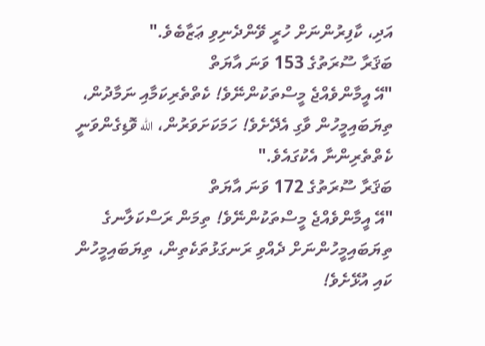އަދި، ކާފިރުންނަށް ހުރީ ވޭންދެނިވި ޢަޒާބެވެ."
ބަޤަރާ ސޫރަތުގެ 153 ވަނަ އާޔަތް
"އޭ އީމާންވެއްޖެ މީސްތަކުންނޭވެ! ކެތްތެރިކަމާއި ނަމާދުން، ތިޔަބައިމީހުން ވާގި އެދޭށެވެ! ހަމަކަށަވަރުން، الله ވޮޑިގެންވަނީ ކެތްތެރިންނާ އެކުގައެވެ."
ބަޤަރާ ސޫރަތުގެ 172 ވަނަ އާޔަތް
"އޭ އީމާންވެއްޖެ މީސްތަކުންނޭވެ! ތިމަން ރަސްކަލާނގެ ތިޔަބައިމީހުންނަށް ދެއްވި ރަނގަޅުތަކެތިން، ތިޔަބައިމީހުން ކައި އުޅޭށެވެ!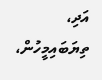އަދި، ތިޔަބައިމީހުން،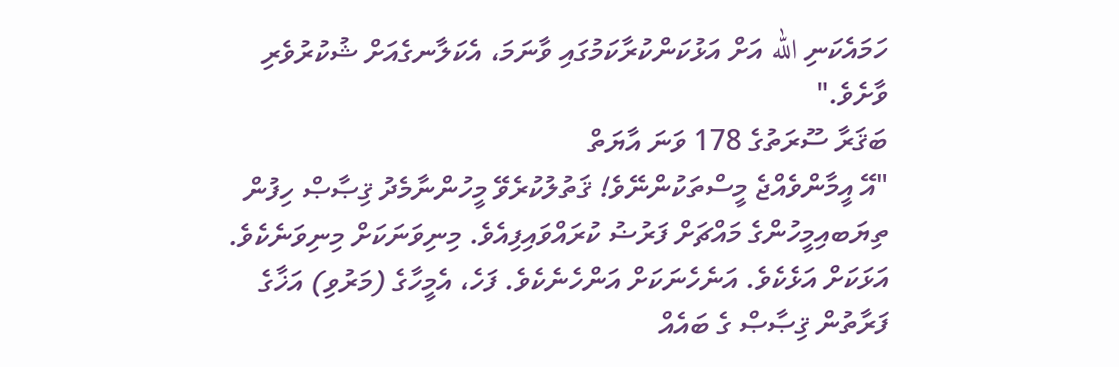ހަމައެކަނި الله އަށް އަޅުކަންކުރާކަމުގައި ވާނަމަ، އެކަލާނގެއަށް ޝުކުރުވެރި ވާށެވެ."
ބަޤަރާ ސޫރަތުގެ 178 ވަނަ އާޔަތް
"އޭ އީމާންވެއްޖެ މީސްތަކުންނޭވެ! ޤަތުލުކުރެވޭ މީހުންނާމެދު ޤިޞާޞް ހިފުން ތިޔަބއިމީހުންގެ މައްޗަށް ފަރުޟު ކުރައްވައިފިއެވެ. މިނިވަނަކަށް މިނިވަނެކެވެ. އަޅަކަށް އަޅެކެވެ. އަނެހެނަކަށް އަންހެނެކެވެ. ފަހެ، އެމީހާގެ (މަރުވި) އަޚާގެ ފަރާތުން ޤިޞާޞް ގެ ބައެއް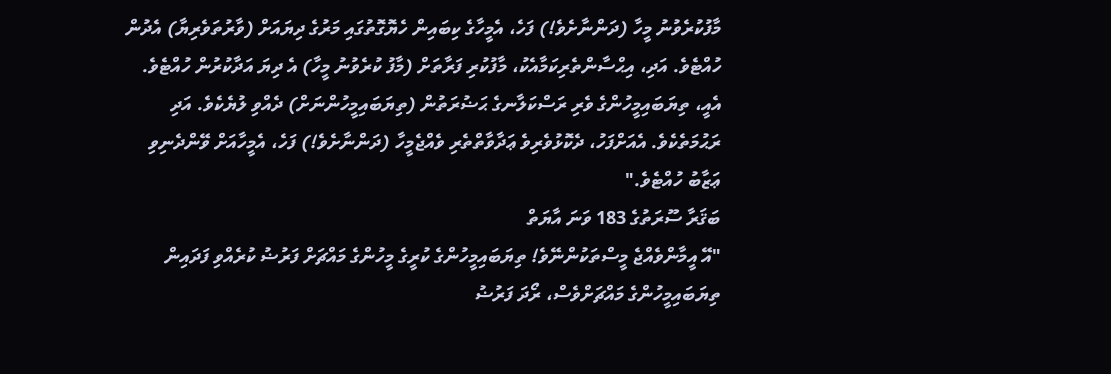މާފުކުރެވުނު މީހާ (ދަންނާށެވެ!) ފަހެ، އެމީހާގެ ކިބައިން ހެޔޮގޮތުގައި މަރުގެ ދިޔައަށް (ވާރުތަވެރިޔާ) އެދުން ހުއްޓެވެ. އަދި، އިޙްސާންތެރިކަމާއެކު، މާފުކުރި ފަރާތަށް (މާފު ކުރެވުނު މީހާ) އެ ދިޔަ އަދާކުރުން ހުއްޓެވެ. އެއީ، ތިޔަބައިމީހުންގެ ވެރި ރަސްކަލާނގެ ޙަޟުރަތުން (ތިޔަބައިމީހުންނަށް) ދެއްވި ލުޔެކެވެ. އަދި ރަޙުމަތެކެވެ. އެއަށްފަހު، ދެކޮޅުވެރިވެ ޢަދާވާތްތެރި ވެއްޖެމީހާ (ދަންނާށެވެ!) ފަހެ، އެމީހާއަށް ވޭންދެނިވި ޢަޒާބު ހުއްޓެވެ."
ބަޤަރާ ސޫރަތުގެ 183 ވަނަ އާޔަތް
"އޭ އީމާންވެއްޖެ މީސްތަކުންނޭވެ! ތިޔަބައިމީހުންގެ ކުރީގެ މީހުންގެ މައްޗަށް ފަރުޟު ކުރެއްވި ފަދައިން ތިޔަބައިމީހުންގެ މައްޗަށްވެސް، ރޯދަ ފަރުޟު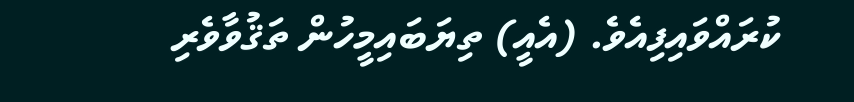ކުރައްވައިފިއެވެ. (އެއީ) ތިޔަބައިމީހުން ތަޤުވާވެރި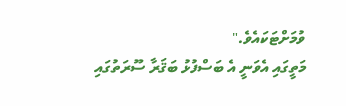ވުމަށްޓަކައެވެ."
މަތީގައި އެވަނީ އެ ބަސްފުޅު ބަޤަރާ ސޫރަތުގައި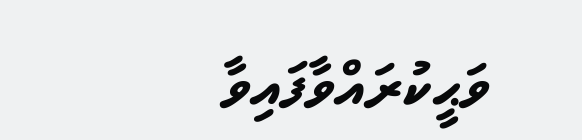ވަޙީކުރައްވާފައިވާ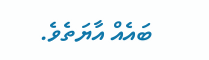ބައެއް އާޔަތެވެ.